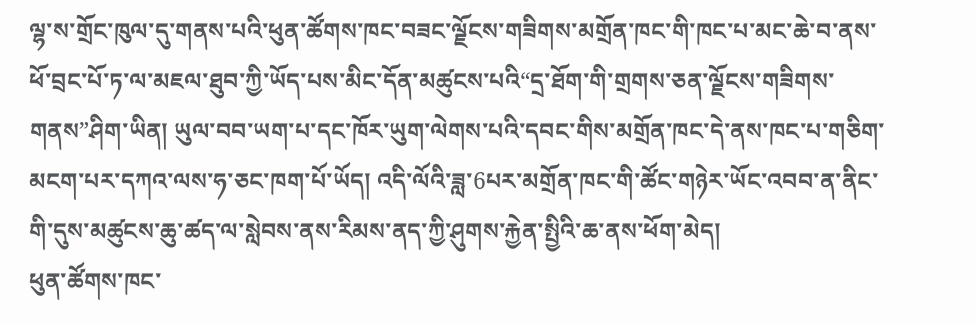ལྷ་ས་གྲོང་ཁུལ་དུ་གནས་པའི་ཕུན་ཚོགས་ཁང་བཟང་ལྗོངས་གཟིགས་མགྲོན་ཁང་གི་ཁང་པ་མང་ཆེ་བ་ནས་ཕོ་བྲང་པོ་ཏ་ལ་མཇལ་ཐུབ་ཀྱི་ཡོད་པས་མིང་དོན་མཚུངས་པའི“དྲ་ཐོག་གི་གྲགས་ཅན་ལྗོངས་གཟིགས་གནས”ཤིག་ཡིན། ཡུལ་བབ་ཡག་པ་དང་ཁོར་ཡུག་ལེགས་པའི་དབང་གིས་མགྲོན་ཁང་དེ་ནས་ཁང་པ་གཅིག་མངག་པར་དཀའ་ལས་ཧ་ཅང་ཁག་པོ་ཡོད། འདི་ལོའི་ཟླ་6པར་མགྲོན་ཁང་གི་ཚོང་གཉེར་ཡོང་འབབ་ན་ནིང་གི་དུས་མཚུངས་ཆུ་ཚད་ལ་སླེབས་ནས་རིམས་ནད་ཀྱི་ཤུགས་རྐྱེན་སྤྱིའི་ཆ་ནས་ཕོག་མེད།
ཕུན་ཚོགས་ཁང་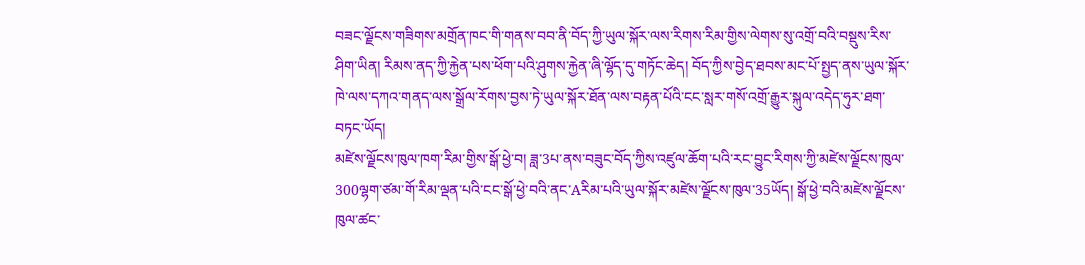བཟང་ལྗོངས་གཟིགས་མགྲོན་ཁང་གི་གནས་བབ་ནི་བོད་ཀྱི་ཡུལ་སྐོར་ལས་རིགས་རིམ་གྱིས་ལེགས་སུ་འགྲོ་བའི་བསྡུས་རིས་ཤིག་ཡིན། རིམས་ནད་ཀྱི་རྐྱེན་པས་ཕོག་པའི་ཤུགས་རྐྱེན་ཞི་ལྷོད་དུ་གཏོང་ཆེད། བོད་ཀྱིས་བྱེད་ཐབས་མང་པོ་སྤྱད་ནས་ཡུལ་སྐོར་ཁེ་ལས་དཀའ་གནད་ལས་སྒྲོལ་རོགས་བྱས་ཏེ་ཡུལ་སྐོར་ཐོན་ལས་བརྟན་པོའི་ངང་སླར་གསོ་འགྲོ་རྒྱུར་སྐུལ་འདེད་ཧུར་ཐག་བཏང་ཡོད།
མཛེས་ལྗོངས་ཁུལ་ཁག་རིམ་གྱིས་སྒོ་ཕྱེ་བ། ཟླ་3པ་ནས་བཟུང་བོད་ཀྱིས་འཛུལ་ཆོག་པའི་རང་བྱུང་རིགས་ཀྱི་མཛེས་ལྗོངས་ཁུལ་300ལྷག་ཙམ་གོ་རིམ་ལྡན་པའི་ངང་སྒོ་ཕྱེ་བའི་ནང་Aརིམ་པའི་ཡུལ་སྐོར་མཛེས་ལྗོངས་ཁུལ་35ཡོད། སྒོ་ཕྱེ་བའི་མཛེས་ལྗོངས་ཁུལ་ཚང་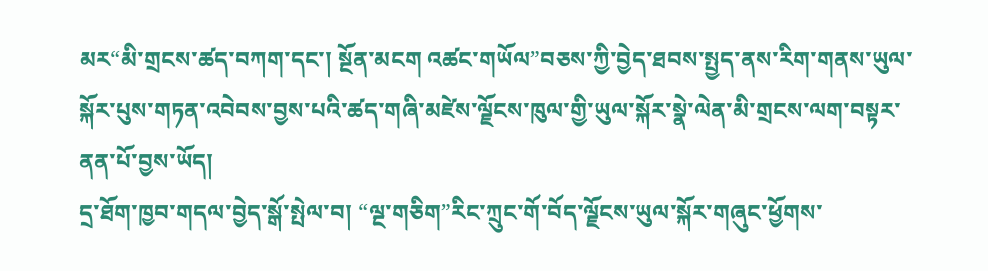མར“མི་གྲངས་ཚད་བཀག་དང་། སྔོན་མངག འཚང་གཡོལ”བཅས་ཀྱི་བྱེད་ཐབས་སྤྱད་ནས་རིག་གནས་ཡུལ་སྐོར་པུས་གཏན་འབེབས་བྱས་པའི་ཚད་གཞི་མཛེས་ལྗོངས་ཁུལ་གྱི་ཡུལ་སྐོར་སྣེ་ལེན་མི་གྲངས་ལག་བསྟར་ནན་པོ་བྱས་ཡོད།
དྲ་ཐོག་ཁྱབ་གདལ་བྱེད་སྒོ་སྤེལ་བ། “ལྔ་གཅིག”རིང་ཀྲུང་གོ་བོད་ལྗོངས་ཡུལ་སྐོར་གཞུང་ཕྱོགས་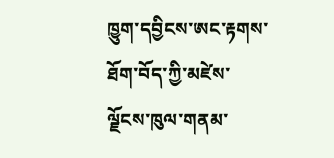ཁྱུག་དབྱིངས་ཨང་རྟགས་ཐོག་བོད་ཀྱི་མཛེས་ལྗོངས་ཁུལ་གནམ་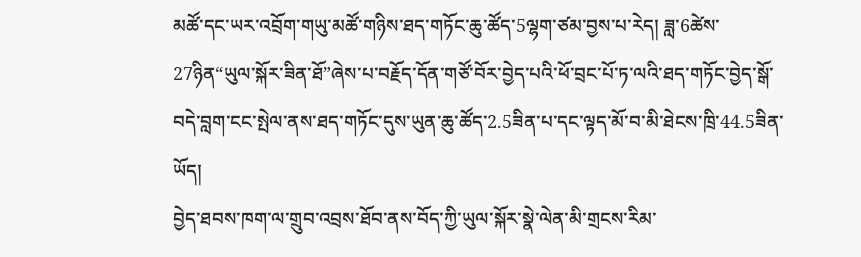མཚོ་དང་ཡར་འབྲོག་གཡུ་མཚོ་གཉིས་ཐད་གཏོང་ཆུ་ཚོད་5ལྷག་ཙམ་བྱས་པ་རེད། ཟླ་6ཚེས་27ཉིན“ཡུལ་སྐོར་ཟིན་ཐོ”ཞེས་པ་བརྗོད་དོན་གཙོ་བོར་བྱེད་པའི་ཕོ་བྲང་པོ་ཏ་ལའི་ཐད་གཏོང་བྱེད་སྒོ་བདེ་བླག་ངང་སྤེལ་ནས་ཐད་གཏོང་དུས་ཡུན་ཆུ་ཚོད་2.5ཟིན་པ་དང་ལྟད་མོ་བ་མི་ཐེངས་ཁྲི་44.5ཟིན་ཡོད།
བྱེད་ཐབས་ཁག་ལ་གྲུབ་འབྲས་ཐོབ་ནས་བོད་ཀྱི་ཡུལ་སྐོར་སྣེ་ལེན་མི་གྲངས་རིམ་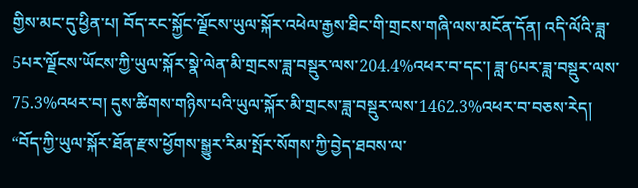གྱིས་མང་དུ་ཕྱིན་པ། བོད་རང་སྐྱོང་ལྗོངས་ཡུལ་སྐོར་འཕེལ་རྒྱས་ཐིང་གི་གྲངས་གཞི་ལས་མངོན་དོན། འདི་ལོའི་ཟླ་5པར་ལྗོངས་ཡོངས་ཀྱི་ཡུལ་སྐོར་སྣེ་ལེན་མི་གྲངས་ཟླ་བསྡུར་ལས་204.4%འཕར་བ་དང་། ཟླ་6པར་ཟླ་བསྡུར་ལས་75.3%འཕར་བ། དུས་ཚིགས་གཉིས་པའི་ཡུལ་སྐོར་མི་གྲངས་ཟླ་བསྡུར་ལས་1462.3%འཕར་བ་བཅས་རེད།
“བོད་ཀྱི་ཡུལ་སྐོར་ཐོན་རྫས་ཕྱོགས་སྒྱུར་རིམ་སྤོར་སོགས་ཀྱི་བྱེད་ཐབས་ལ་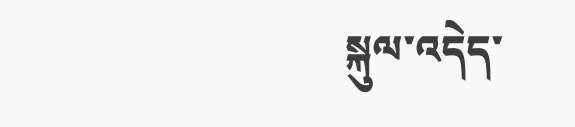སྐུལ་འདེད་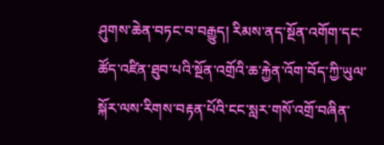ཤུགས་ཆེན་བཏང་བ་བརྒྱུད། རིམས་ནད་སྔོན་འགོག་དང་ཚོད་འཛིན་ཐུབ་པའི་སྔོན་འགྲོའི་ཆ་རྐྱེན་འོག་བོད་ཀྱི་ཡུལ་སྐོར་ལས་རིགས་བརྟན་པོའི་ངང་སླར་གསོ་འགྲོ་བཞིན་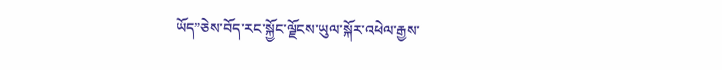ཡོད”ཅེས་བོད་རང་སྐྱོང་ལྗོངས་ཡུལ་སྐོར་འཕེལ་རྒྱས་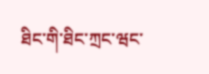ཐིང་གི་ཐིང་ཀྲང་ཝང་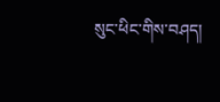སུང་ཕིང་གིས་བཤད།